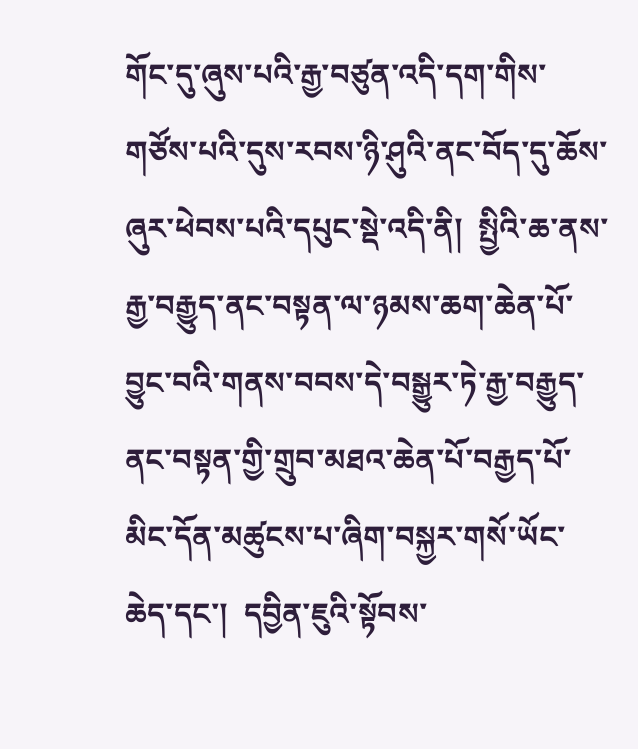གོང་དུ་ཞུས་པའི་རྒྱ་བཙུན་འདི་དག་གིས་གཙོས་པའི་དུས་རབས་ཉི་ཤུའི་ནང་བོད་དུ་ཆོས་ཞུར་ཕེབས་པའི་དཔུང་སྡེ་འདི་ནི།  སྤྱིའི་ཆ་ནས་རྒྱ་བརྒྱུད་ནང་བསྟན་ལ་ཉམས་ཆག་ཆེན་པོ་བྱུང་བའི་གནས་བབས་དེ་བསྒྱུར་ཏེ་རྒྱ་བརྒྱུད་ནང་བསྟན་གྱི་གྲུབ་མཐའ་ཆེན་པོ་བརྒྱད་པོ་མིང་དོན་མཚུངས་པ་ཞིག་བསྐྱར་གསོ་ཡོང་ཆེད་དང་།  དབྱིན་ཇུའི་སྟོབས་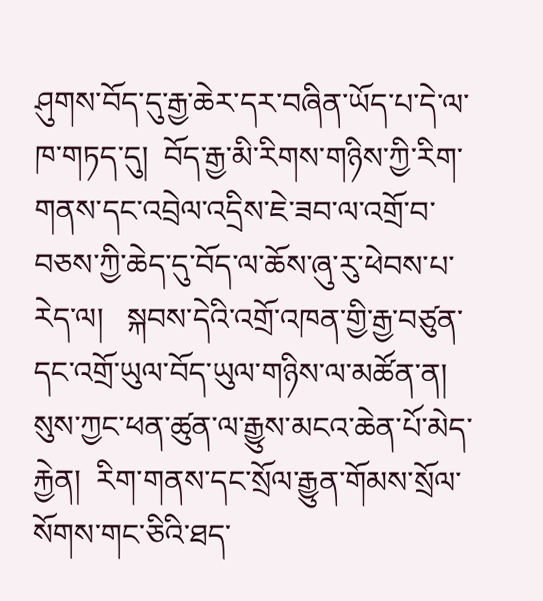ཤུགས་བོད་དུ་རྒྱ་ཆེར་དར་བཞིན་ཡོད་པ་དེ་ལ་ཁ་གཏད་དུ།  བོད་རྒྱ་མི་རིགས་གཉིས་ཀྱི་རིག་གནས་དང་འབྲེལ་འདྲིས་ཇེ་ཟབ་ལ་འགྲོ་བ་བཅས་ཀྱི་ཆེད་དུ་བོད་ལ་ཆོས་ཞུ་རུ་ཕེབས་པ་རེད་ལ།   སྐབས་དེའི་འགྲོ་འཁན་གྱི་རྒྱ་བཙུན་དང་འགྲོ་ཡུལ་བོད་ཡུལ་གཉིས་ལ་མཚོན་ན། སུས་ཀྱང་ཕན་ཚུན་ལ་རྒྱུས་མངའ་ཆེན་པོ་མེད་རྐྱེན།  རིག་གནས་དང་སྲོལ་རྒྱུན་གོམས་སྲོལ་སོགས་གང་ཅིའི་ཐད་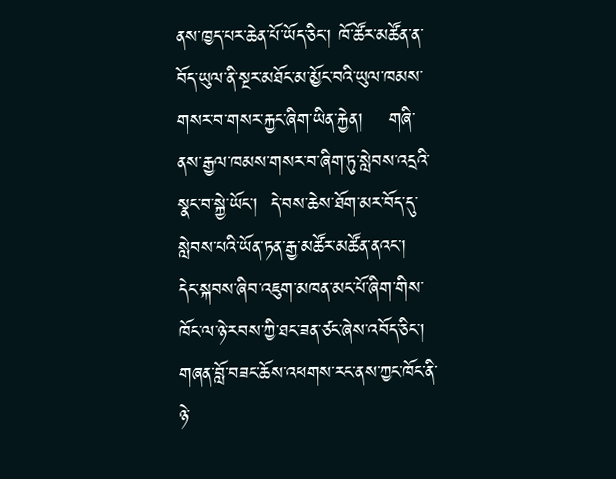ནས་ཁྱད་པར་ཆེན་པོ་ཡོད་ཅིང་། ཁོ་ཚོར་མཚོན་ན་བོད་ཡུལ་ནི་སྔར་མཐོང་མ་མྱོང་བའི་ཡུལ་ཁམས་གསར་བ་གསར་རྐྱང་ཞིག་ཡིན་རྐྱེན།    གཞི་ནས་རྒྱལ་ཁམས་གསར་བ་ཞིག་ཏུ་སླེབས་འདྲའི་སྣང་བ་སྐྱེ་ཡོང་།  དེ་བས་ཆེས་ཐོག་མར་བོད་དུ་སླེབས་པའི་ཡོན་ཏན་རྒྱ་མཚོར་མཚོན་ནའང་།   དེང་སྐབས་ཞིབ་འཇུག་མཁན་མང་པོ་ཞིག་གིས་ཁོང་ལ་ཉེ་རབས་ཀྱི་ཐང་ཟན་ཙང་ཞེས་འབོད་ཅིང་།  གཞན་བློ་བཟང་ཆོས་འཕགས་རང་ནས་ཀྱང་ཁོང་ནི་ཉེ་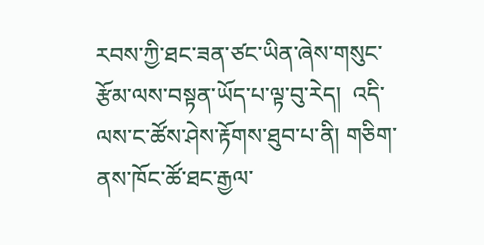རབས་ཀྱི་ཐང་ཟན་ཙང་ཡིན་ཞེས་གསུང་རྩོམ་ལས་བསྟན་ཡོད་པ་ལྟ་བུ་རེད།  འདི་ལས་ང་ཚོས་ཤེས་རྟོགས་ཐུབ་པ་ནི། གཅིག་ནས་ཁོང་ཚོ་ཐང་རྒྱལ་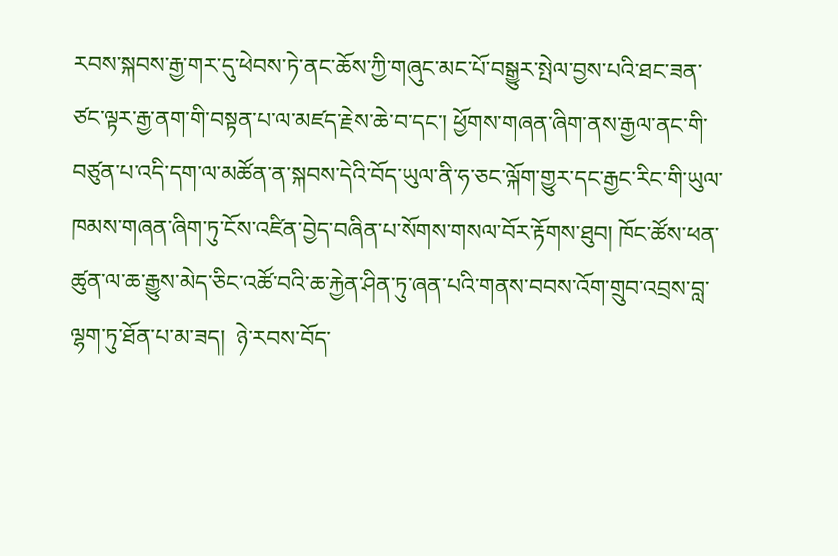རབས་སྐབས་རྒྱ་གར་དུ་ཕེབས་ཏེ་ནང་ཆོས་ཀྱི་གཞུང་མང་པོ་བསྒྱུར་སྤེལ་བྱས་པའི་ཐང་ཟན་ཙང་ལྟར་རྒྱ་ནག་གི་བསྟན་པ་ལ་མཛད་རྗེས་ཆེ་བ་དང་། ཕྱོགས་གཞན་ཞིག་ནས་རྒྱལ་ནང་གི་བཙུན་པ་འདི་དག་ལ་མཚོན་ན་སྐབས་དེའི་བོད་ཡུལ་ནི་ཧ་ཅང་ལྐོག་གྱུར་དང་རྒྱང་རིང་གི་ཡུལ་ཁམས་གཞན་ཞིག་ཏུ་ངོས་འཛིན་བྱེད་བཞིན་པ་སོགས་གསལ་བོར་རྟོགས་ཐུབ། ཁོང་ཚོས་ཕན་ཚུན་ལ་ཆ་རྒྱུས་མེད་ཅིང་འཚོ་བའི་ཆ་རྐྱེན་ཤིན་ཏུ་ཞན་པའི་གནས་བབས་འོག་གྲུབ་འབྲས་བླ་ལྷག་ཏུ་ཐོན་པ་མ་ཟད།  ཉེ་རབས་བོད་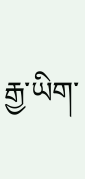རྒྱ་ཡིག་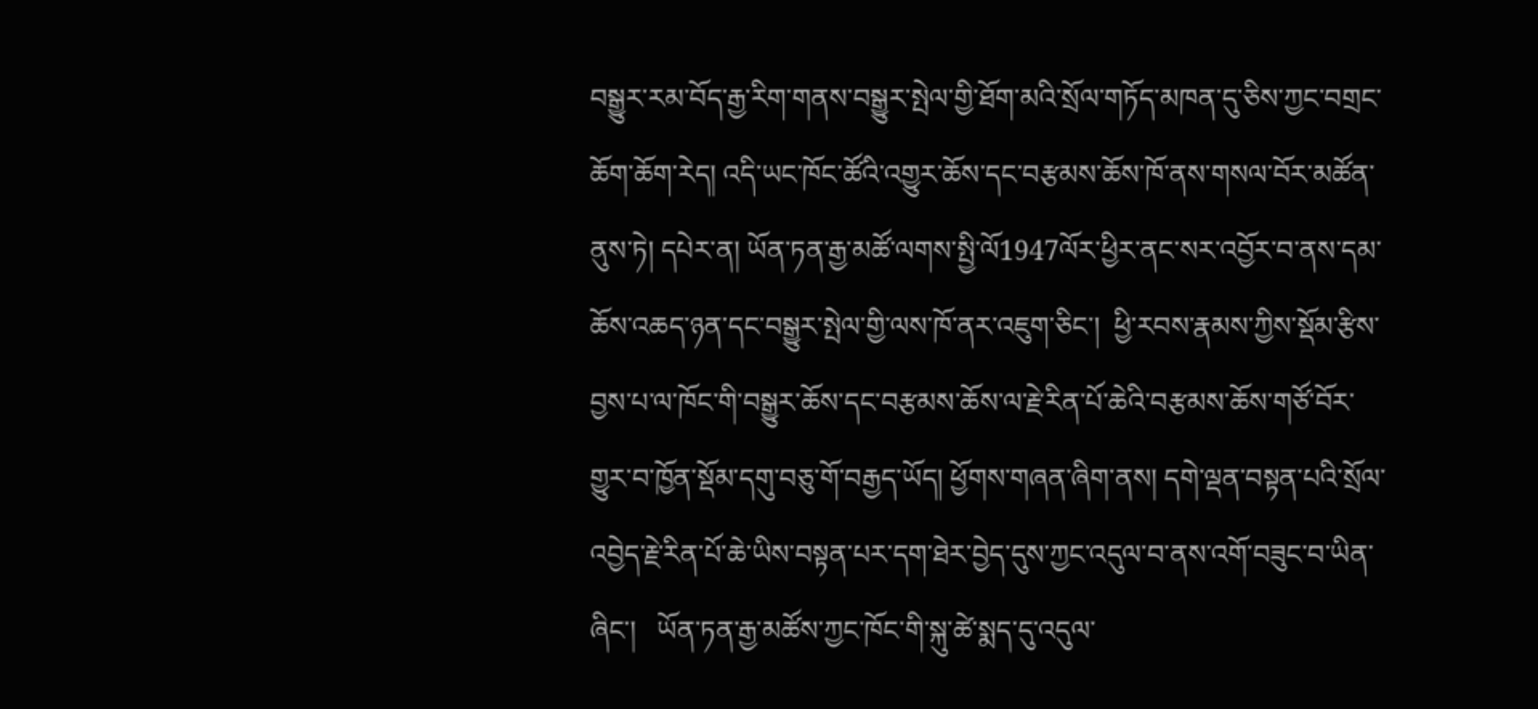བསྒྱུར་རམ་བོད་རྒྱ་རིག་གནས་བསྒྱུར་སྤེལ་གྱི་ཐོག་མའི་སྲོལ་གཏོད་མཁན་དུ་ཅིས་ཀྱང་བགྲང་ཆོག་ཆོག་རེད། འདི་ཡང་ཁོང་ཚོའི་འགྱུར་ཆོས་དང་བརྩམས་ཆོས་ཁོ་ནས་གསལ་བོར་མཚོན་ནུས་ཏེ། དཔེར་ན། ཡོན་ཏན་རྒྱ་མཚོ་ལགས་སྤྱི་ལོ1947ལོར་ཕྱིར་ནང་སར་འབྱོར་བ་ནས་དམ་ཆོས་འཆད་ཉན་དང་བསྒྱུར་སྤེལ་གྱི་ལས་ཁོ་ནར་འཇུག་ཅིང་།  ཕྱི་རབས་རྣམས་ཀྱིས་སྡོམ་རྩིས་བྱས་པ་ལ་ཁོང་གི་བསྒྱུར་ཆོས་དང་བརྩམས་ཆོས་ལ་རྗེ་རིན་པོ་ཆེའི་བརྩམས་ཆོས་གཙོ་བོར་གྱུར་བ་ཁྱོན་སྡོམ་དགུ་བཅུ་གོ་བརྒྱད་ཡོད། ཕྱོགས་གཞན་ཞིག་ནས། དགེ་ལྡན་བསྟན་པའི་སྲོལ་འབྱེད་རྗེ་རིན་པོ་ཆེ་ཡིས་བསྟན་པར་དག་ཐེར་བྱེད་དུས་ཀྱང་འདུལ་བ་ནས་འགོ་བཟུང་བ་ཡིན་ཞིང་།   ཡོན་ཏན་རྒྱ་མཚོས་ཀྱང་ཁོང་གི་སྐུ་ཚེ་སྨད་དུ་འདུལ་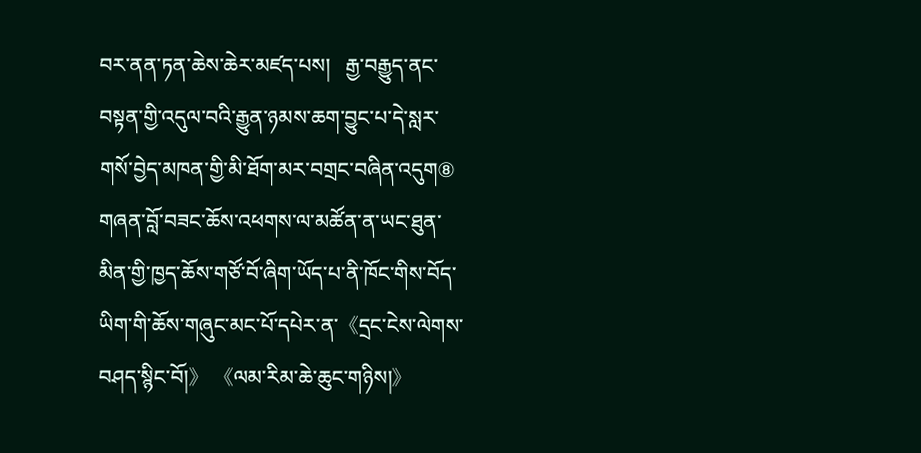བར་ནན་ཏན་ཆེས་ཆེར་མཛད་པས།   རྒྱ་བརྒྱུད་ནང་བསྟན་གྱི་འདུལ་བའི་རྒྱུན་ཉམས་ཆག་བྱུང་པ་དེ་སླར་གསོ་བྱེད་མཁན་གྱི་མི་ཐོག་མར་བགྲང་བཞིན་འདུག⑧ གཞན་བློ་བཟང་ཆོས་འཕགས་ལ་མཚོན་ན་ཡང་ཐུན་མིན་གྱི་ཁྱད་ཆོས་གཙོ་བོ་ཞིག་ཡོད་པ་ནི་ཁོང་གིས་བོད་ཡིག་གི་ཆོས་གཞུང་མང་པོ་དཔེར་ན་《དྲང་ངེས་ལེགས་བཤད་སྙིང་བོ།》 《ལམ་རིམ་ཆེ་ཆུང་གཉིས།》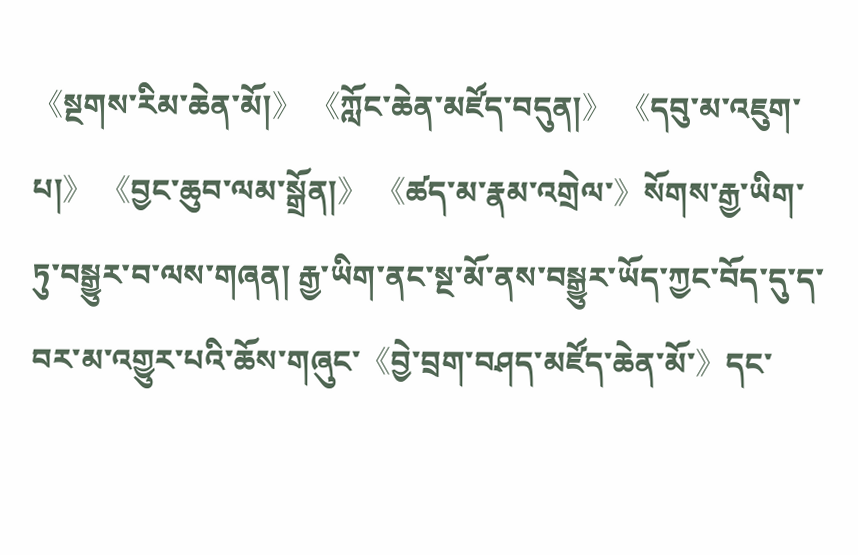《སྔགས་རིམ་ཆེན་མོ།》 《ཀློང་ཆེན་མཛོད་བདུན།》 《དབུ་མ་འཇུག་པ།》 《བྱང་ཆུབ་ལམ་སྒྲོན།》 《ཚད་མ་རྣམ་འགྲེལ་》སོགས་རྒྱ་ཡིག་ཏུ་བསྒྱུར་བ་ལས་གཞན། རྒྱ་ཡིག་ནང་སྔ་མོ་ནས་བསྒྱུར་ཡོད་ཀྱང་བོད་དུ་ད་བར་མ་འགྱུར་པའི་ཆོས་གཞུང་《བྱེ་བྲག་བཤད་མཛོད་ཆེན་མོ་》དང་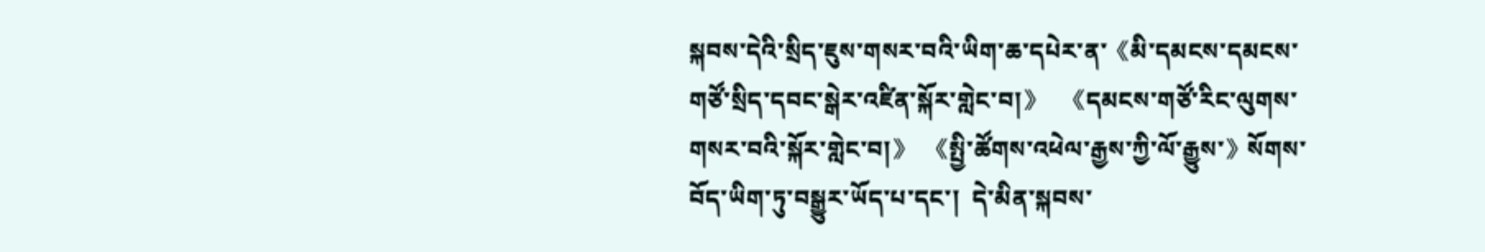སྐབས་དེའི་སྲིད་ཇུས་གསར་བའི་ཡིག་ཆ་དཔེར་ན་《མི་དམངས་དམངས་གཙོ་སྲིད་དབང་སྒེར་འཛིན་སྐོར་གླེང་བ།》   《དམངས་གཙོ་རིང་ལུགས་གསར་བའི་སྐོར་གླེང་བ།》  《སྤྱི་ཚོགས་འཕེལ་རྒྱས་ཀྱི་ལོ་རྒྱུས་》སོགས་བོད་ཡིག་ཏུ་བསྒྱུར་ཡོད་པ་དང་།  དེ་མིན་སྐབས་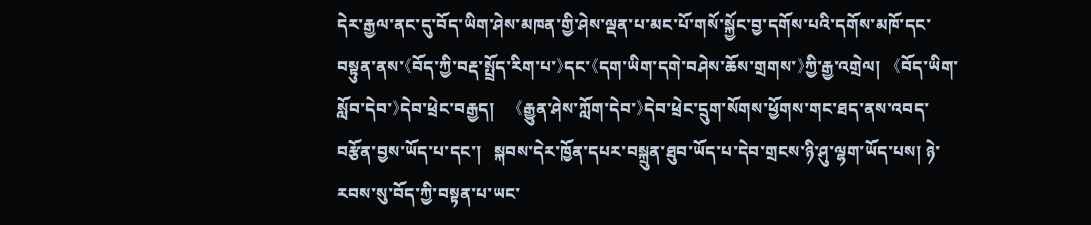དེར་རྒྱལ་ནང་དུ་བོད་ཡིག་ཤེས་མཁན་གྱི་ཤེས་ལྡན་པ་མང་པོ་གསོ་སྐྱོང་བྱ་དགོས་པའི་དགོས་མཁོ་དང་བསྟུན་ནས་《བོད་ཀྱི་བརྡ་སྤྲོད་རིག་པ་》དང་《དག་ཡིག་དགེ་བཤེས་ཆོས་གྲགས་》ཀྱི་རྒྱ་འགྲེལ།   《བོད་ཡིག་སློབ་དེབ་》དེབ་ཕྲེང་བརྒྱད།     《རྒྱུན་ཤེས་ཀློག་དེབ་》དེབ་ཕྲེང་དྲུག་སོགས་ཕྱོགས་གང་ཐད་ནས་འབད་བརྩོན་བྱས་ཡོད་པ་དང་།   སྐབས་དེར་ཁྱོན་དཔར་བསྐྲུན་ཐུབ་ཡོད་པ་དེབ་གྲངས་ཉི་ཤུ་ལྷག་ཡོད་པས། ཉེ་རབས་སུ་བོད་ཀྱི་བསྟན་པ་ཡང་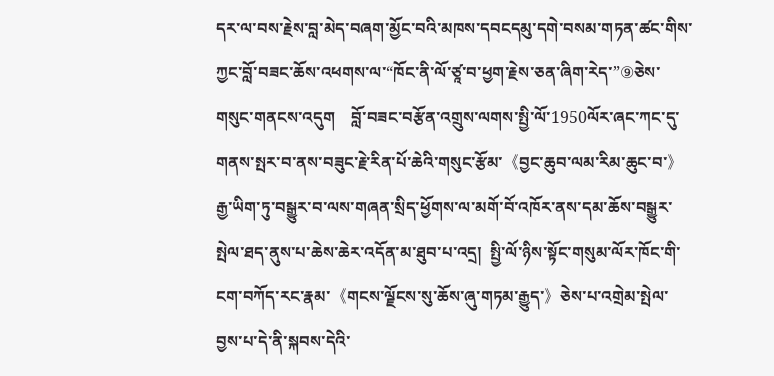དར་ལ་བས་རྗེས་བླ་མེད་བཞག་མྱོང་བའི་མཁས་དབངདམུ་དགེ་བསམ་གཏན་ཚང་གིས་ཀྱང་བློ་བཟང་ཆོས་འཕགས་ལ་“ཁོང་ནི་ལོ་ཙཱ་བ་ཕྱག་རྗེས་ཅན་ཞིག་རེད་”⑨ཅེས་གསུང་གནངས་འདུག    བློ་བཟང་བརྩོན་འགྲུས་ལགས་སྤྱི་ལོ་1950ལོར་ཞང་ཀང་དུ་གནས་སྤར་བ་ནས་བཟུང་རྗེ་རིན་པོ་ཆེའི་གསུང་རྩོམ་《བྱང་ཆུབ་ལམ་རིམ་ཆུང་བ་》རྒྱ་ཡིག་ཏུ་བསྒྱུར་བ་ལས་གཞན་སྲིད་ཕྱོགས་ལ་མགོ་བོ་འཁོར་ནས་དམ་ཆོས་བསྒྱུར་སྤེལ་ཐད་ནུས་པ་ཆེས་ཆེར་འདོན་མ་ཐུབ་པ་འདྲ།  སྤྱི་ལོ་ཉིས་སྟོང་གསུམ་ལོར་ཁོང་གི་ངག་བཀོད་རང་རྣམ་《གངས་ལྗོངས་སུ་ཆོས་ཞུ་གཏམ་རྒྱུད་》ཅེས་པ་འགྲེམ་སྤེལ་བྱས་པ་དེ་ནི་སྐབས་དེའི་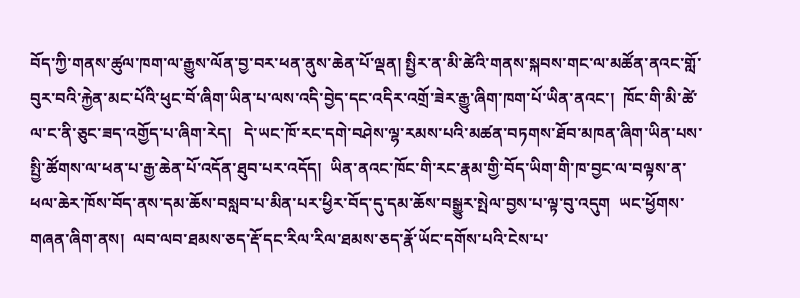བོད་ཀྱི་གནས་ཚུལ་ཁག་ལ་རྒྱུས་ལོན་བྱ་བར་ཕན་ནུས་ཆེན་པོ་ལྡན། སྤྱིར་ན་མི་ཚེའི་གནས་སྐབས་གང་ལ་མཚོན་ནའང་གློ་བུར་བའི་རྐྱེན་མང་པོའི་ཕུང་བོ་ཞིག་ཡིན་པ་ལས་འདི་བྱེད་དང་འདིར་འགྲོ་ཟེར་རྒྱུ་ཞིག་ཁག་པོ་ཡིན་ནའང་།  ཁོང་གི་མི་ཚེ་ལ་ང་ནི་ཅུང་ཟད་འགྱོད་པ་ཞིག་རེད།   དེ་ཡང་ཁོ་རང་དགེ་བཤེས་ལྷ་རམས་པའི་མཚན་བཏགས་ཐོབ་མཁན་ཞིག་ཡིན་པས་སྤྱི་ཚོགས་ལ་ཕན་པ་རྒྱ་ཆེན་པོ་འདོན་ཐུབ་པར་འདོད།  ཡིན་ནའང་ཁོང་གི་རང་རྣམ་གྱི་བོད་ཡིག་གི་ཁ་བྱང་ལ་བལྟས་ན་ཕལ་ཆེར་ཁོས་བོད་ནས་དམ་ཆོས་བསླབ་པ་མིན་པར་ཕྱིར་བོད་དུ་དམ་ཆོས་བསྒྱུར་སྤེལ་བྱས་པ་ལྟ་བུ་འདུག  ཡང་ཕྱོགས་གཞན་ཞིག་ནས།  ལབ་ལབ་ཐམས་ཅད་རྡོ་དང་རིལ་རིལ་ཐམས་ཅད་རྣོ་ཡོང་དགོས་པའི་ངེས་པ་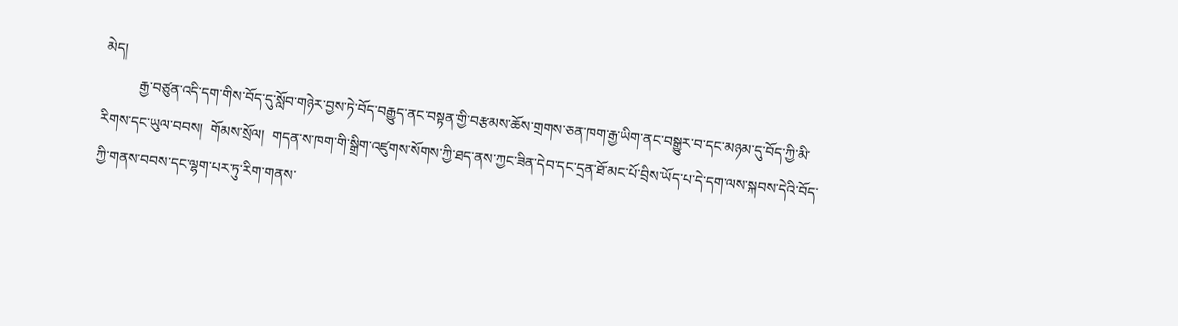མེད།
          རྒྱ་བཙུན་འདི་དག་གིས་བོད་དུ་སློབ་གཉེར་བྱས་ཏེ་བོད་བརྒྱུད་ནང་བསྟན་གྱི་བརྩམས་ཆོས་གྲགས་ཅན་ཁག་རྒྱ་ཡིག་ནང་བསྒྱུར་བ་དང་མཉམ་དུ་བོད་ཀྱི་མི་རིགས་དང་ཡུལ་བབས།  གོམས་སྲོལ།  གདན་ས་ཁག་གི་སྒྲིག་འཛུགས་སོགས་ཀྱི་ཐད་ནས་ཀྱང་ཟིན་དེབ་དང་དྲན་ཐོ་མང་པོ་བྲིས་ཡོད་པ་དེ་དག་ལས་སྐབས་དེའི་བོད་ཀྱི་གནས་བབས་དང་ལྷག་པར་ཏུ་རིག་གནས་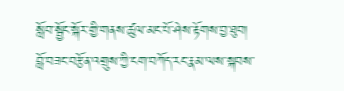སློབ་སྦྱོང་སྐོར་གྱི་གནས་ཚུལ་མང་པོ་ཤེས་རྟོགས་བྱ་ཐུབ།    བློ་བཟང་བརྩོན་འགྲུས་ཀྱི་ངག་བཀོད་རང་རྣམ་ལས་སྐབས་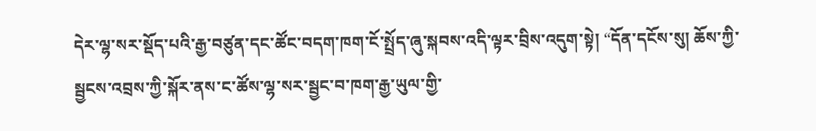དེར་ལྷ་སར་སྡོད་པའི་རྒྱ་བཙུན་དང་ཚོང་བདག་ཁག་ངོ་སྤྲོད་ཞུ་སྐབས་འདི་ལྟར་བྲིས་འདུག་སྟེ། “དོན་དངོས་སུ། ཆོས་ཀྱི་སྦྱངས་འབྲས་ཀྱི་སྐོར་ནས་ང་ཚོས་ལྷ་སར་སྦྱང་བ་ཁག་རྒྱ་ཡུལ་གྱི་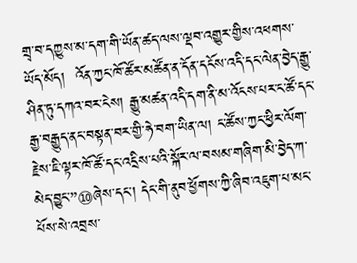གྲྭ་བ་དཀྱུས་མ་དག་གི་ཡོན་ཚད་ལས་ལྡབ་འགྱུར་གྱིས་འཕགས་ཡོད་མོད།  འོན་ཀྱང་ཁོ་ཚོར་མཚོན་ན་དོན་དངོས་འདི་དང་ལེན་བྱེད་རྒྱུ་ཤིན་ཏུ་དཀའ་བར་ངེས། རྒྱུ་མཚན་འདི་དག་ནི་མ་འོངས་པར་ང་ཚོ་དང་རྒྱ་བརྒྱུད་ནང་བསྟན་བར་གྱི་ཧེ་བག་ཡིན་ལ། ང་ཚོས་ཀྱང་ཕྱིར་ལོག་རྗེས་ཇི་ལྟར་ཁོ་ཚོ་དང་འདྲིས་པའི་སྐོར་ལ་བསམ་གཞིག་མི་བྱེད་ཀ་མེད་བྱུང་”⑩ཞེས་དང་། དེང་གི་ནུབ་ཕྱོགས་ཀྱི་ཞིབ་འཇུག་པ་མང་པོས་སེ་འབྲས་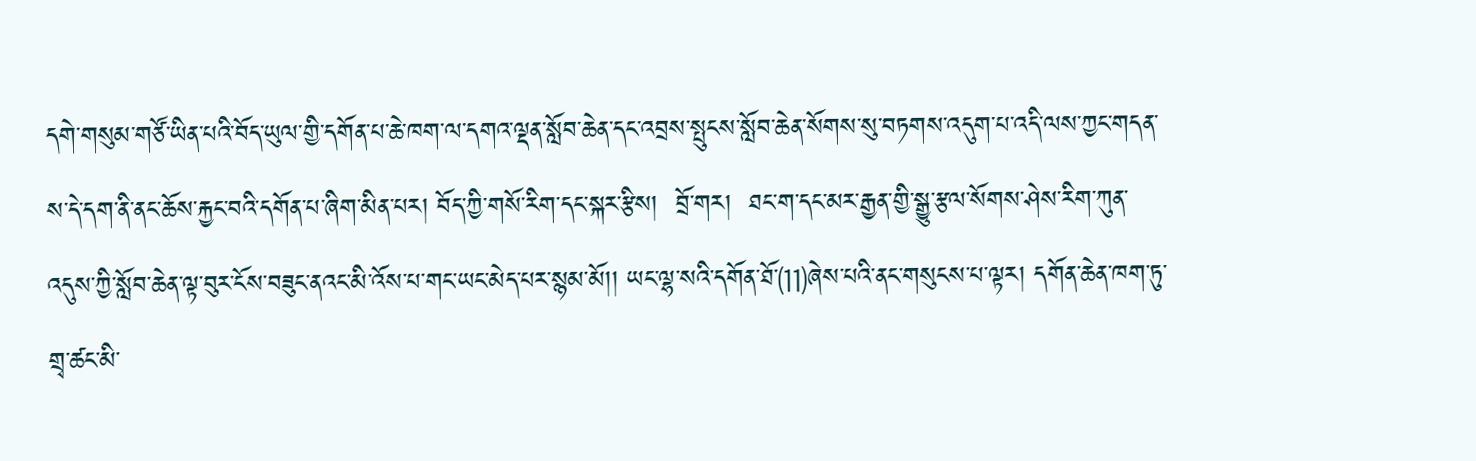དགེ་གསུམ་གཙོ་ཡིན་པའི་བོད་ཡུལ་གྱི་དགོན་པ་ཆེ་ཁག་ལ་དགའ་ལྡན་སློབ་ཆེན་དང་འབྲས་སྤུངས་སློབ་ཆེན་སོགས་སུ་བཏགས་འདུག་པ་འདི་ལས་ཀྱང་གདན་ས་དེ་དག་ནི་ནང་ཆོས་རྐྱང་བའི་དགོན་པ་ཞིག་མིན་པར། བོད་ཀྱི་གསོ་རིག་དང་སྐར་རྩིས།  བྲོ་གར།  ཐང་ག་དང་མར་རྒྱན་གྱི་སྒྱུ་རྩལ་སོགས་ཤེས་རིག་ཀུན་འདུས་ཀྱི་སློབ་ཆེན་ལྟ་བུར་ངོས་བཟུང་ནའང་མི་འོས་པ་གང་ཡང་མེད་པར་སྙམ་མོ།། ཡང་ལྷ་སའི་དགོན་ཐོ་⑾ཞེས་པའི་ནང་གསུངས་པ་ལྟར། དགོན་ཆེན་ཁག་ཏུ་གྲྭ་ཚང་མི་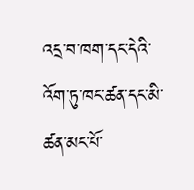འདྲ་བ་ཁག་དང་དེའི་འོག་ཏུ་ཁང་ཚན་དང་མི་ཚན་མང་པོ་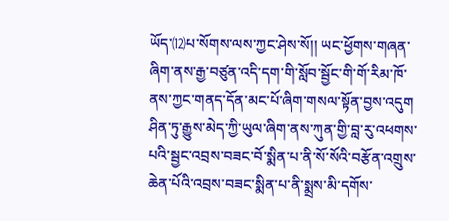ཡོད་⑿པ་སོགས་ལས་ཀྱང་ཤེས་སོ།། ཡང་ཕྱོགས་གཞན་ཞིག་ནས་རྒྱ་བཙུན་འདི་དག་གི་སློབ་སྦྱོང་གི་གོ་རིམ་ཁོ་ནས་ཀྱང་གནད་དོན་མང་པོ་ཞིག་གསལ་སྟོན་བྱས་འདུག  ཤིན་ཏུ་རྒྱུས་མེད་ཀྱི་ཡུལ་ཞིག་ནས་ཀུན་གྱི་བླ་རུ་འཕགས་པའི་སྦྱང་འབྲས་བཟང་བོ་སྨིན་པ་ནི་སོ་སོའི་བརྩོན་འགྲུས་ཆེན་པོའི་འབྲས་བཟང་སྨིན་པ་ནི་སྨྲས་མི་དགོས་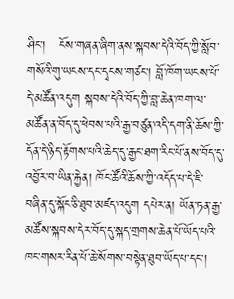ཤིང་།   ངོས་གཞན་ཞིག་ནས་སྐབས་དེའི་བོད་ཀྱི་སློབ་གསོའི་གུ་ཡངས་དང་དྭངས་གཙང་། བློ་ཁོག་ཡངས་པོ་དེ་མཚོན་འདུག སྐབས་དེའི་བོད་ཀྱི་བླ་ཆེན་ཁག་ལ་མཚོན་ན་བོད་དུ་ཕེབས་པའི་རྒྱ་བཙུན་འདི་དག་ནི་ཆོས་ཀྱི་དོན་དེ་ཉིད་རྟོགས་པའི་ཆེད་དུ་རྒྱང་ཐག་རིང་པོ་ནས་བོད་དུ་འབྱོར་བ་ཡིན་རྐྱེན། ཁོང་ཚོའི་ཆོས་ཀྱི་འདོད་པ་དེ་ཇི་བཞིན་དུ་སྐོང་ཅི་ཐུབ་མཛད་འདུག དཔེར་ན། ཡོན་ཏན་རྒྱ་མཚོས་སྐབས་དེར་བོད་དུ་སྐད་གྲགས་ཆེན་པོ་ཡོད་པའི་ཁང་གསར་རིན་པོ་ཆེ་སོགས་བསྟེན་ཐུབ་ཡོད་པ་དང་།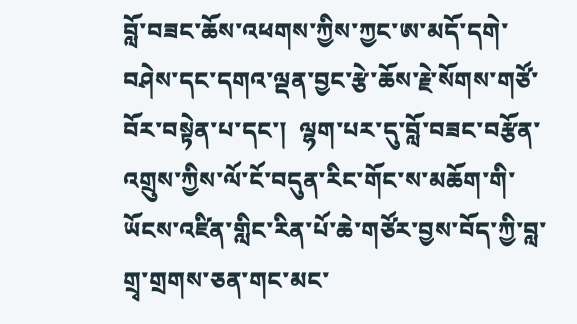བློ་བཟང་ཆོས་འཕགས་ཀྱིས་ཀྱང་ཨ་མདོ་དགེ་བཤེས་དང་དགའ་ལྡན་བྱང་རྩེ་ཆོས་རྗེ་སོགས་གཙོ་བོར་བསྟེན་པ་དང་།  ལྷག་པར་དུ་བློ་བཟང་བརྩོན་འགྲུས་ཀྱིས་ལོ་ངོ་བདུན་རིང་གོང་ས་མཆོག་གི་ཡོངས་འཛིན་གླིང་རིན་པོ་ཆེ་གཙོར་བྱས་བོད་ཀྱི་བླ་གྲྭ་གྲགས་ཅན་གང་མང་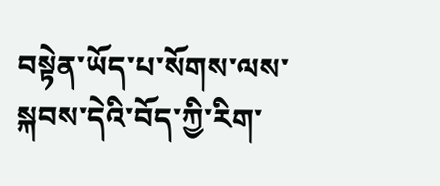བསྟེན་ཡོད་པ་སོགས་ལས་སྐབས་དེའི་བོད་ཀྱི་རིག་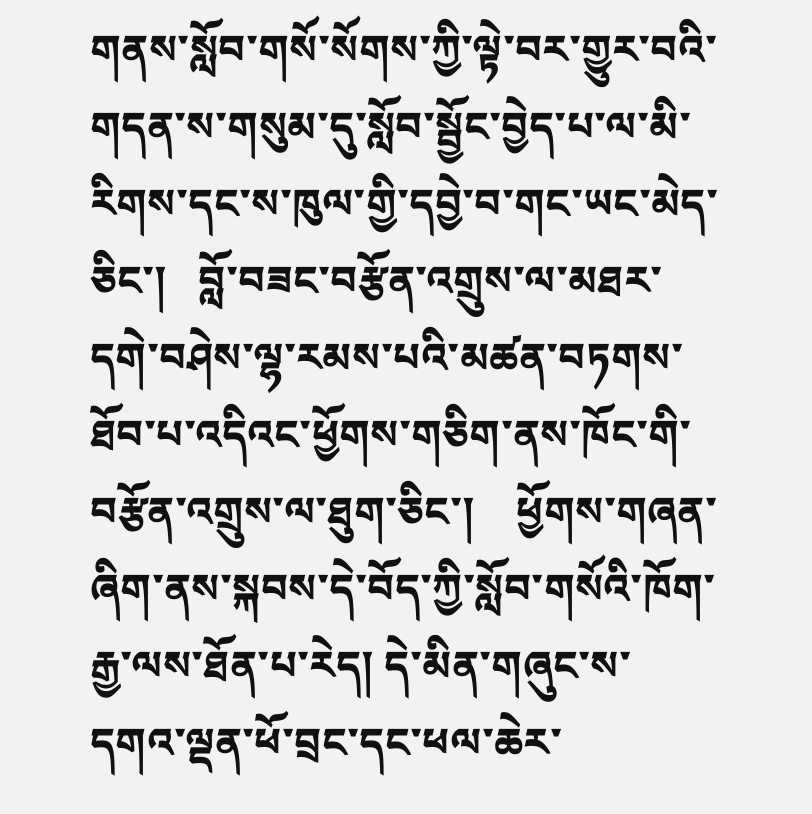གནས་སློབ་གསོ་སོགས་ཀྱི་ལྟེ་བར་གྱུར་བའི་གདན་ས་གསུམ་དུ་སློབ་སྦྱོང་བྱེད་པ་ལ་མི་རིགས་དང་ས་ཁུལ་གྱི་དབྱེ་བ་གང་ཡང་མེད་ཅིང་།   བློ་བཟང་བརྩོན་འགྲུས་ལ་མཐར་དགེ་བཤེས་ལྷ་རམས་པའི་མཚན་བཏགས་ཐོབ་པ་འདིའང་ཕྱོགས་གཅིག་ནས་ཁོང་གི་བརྩོན་འགྲུས་ལ་ཐུག་ཅིང་།    ཕྱོགས་གཞན་ཞིག་ནས་སྐབས་དེ་བོད་ཀྱི་སློབ་གསོའི་ཁོག་རྒྱ་ལས་ཐོན་པ་རེད། དེ་མིན་གཞུང་ས་དགའ་ལྡན་ཕོ་བྲང་དང་ཕལ་ཆེར་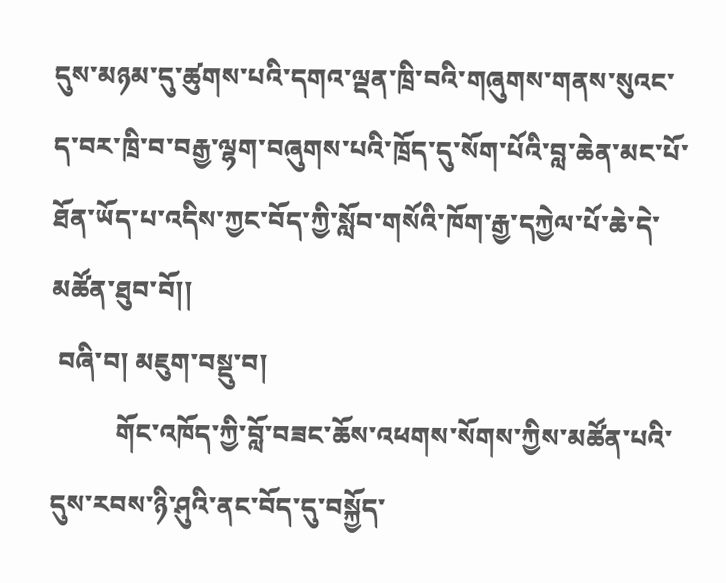དུས་མཉམ་དུ་ཚུགས་པའི་དགའ་ལྡན་ཁྲི་བའི་གཞུགས་གནས་སུའང་ད་བར་ཁྲི་བ་བརྒྱ་ལྷག་བཞུགས་པའི་ཁྲོད་དུ་སོག་པོའི་བླ་ཆེན་མང་པོ་ཐོན་ཡོད་པ་འདིས་ཀྱང་བོད་ཀྱི་སློབ་གསོའི་ཁོག་རྒྱ་དཀྱེལ་པོ་ཆེ་དེ་མཚོན་ཐུབ་བོ།།
 བཞི་བ། མཇུག་བསྡུ་བ།
          གོང་འཁོད་ཀྱི་བློ་བཟང་ཆོས་འཕགས་སོགས་ཀྱིས་མཚོན་པའི་དུས་རབས་ཉི་ཤུའི་ནང་བོད་དུ་བསྐྱོད་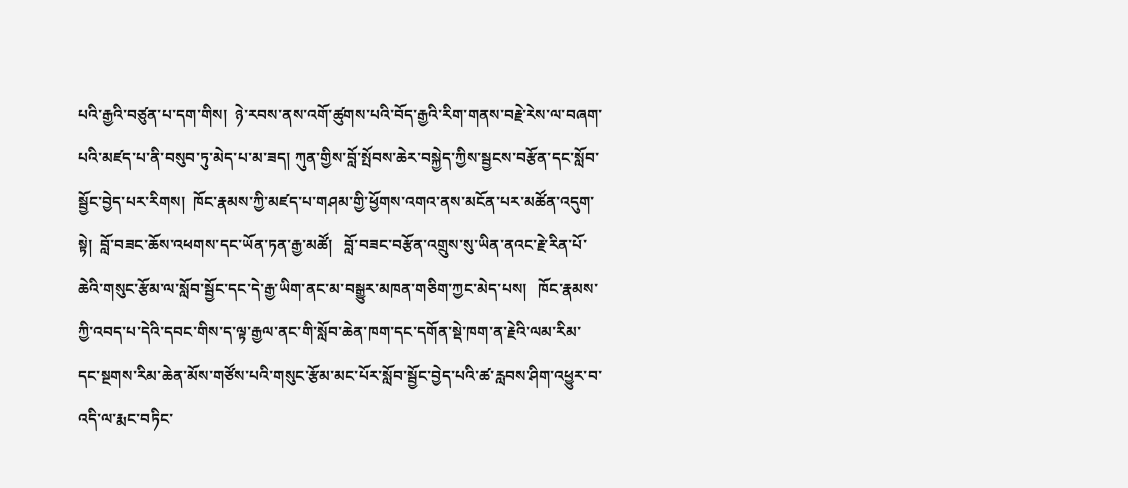པའི་རྒྱའི་བཙུན་པ་དག་གིས།  ཉེ་རབས་ནས་འགོ་ཚུགས་པའི་བོད་རྒྱའི་རིག་གནས་བརྗེ་རེས་ལ་བཞག་པའི་མཛད་པ་ནི་བསུབ་ཏུ་མེད་པ་མ་ཟད། ཀུན་གྱིས་བློ་སྤོབས་ཆེར་བསྐྱེད་ཀྱིས་སྦྱངས་བརྩོན་དང་སློབ་སྦྱོང་བྱེད་པར་རིགས།  ཁོང་རྣམས་ཀྱི་མཛད་པ་གཤམ་གྱི་ཕྱོགས་འགའ་ནས་མངོན་པར་མཚོན་འདུག་སྟེ།  བློ་བཟང་ཆོས་འཕགས་དང་ཡོན་ཏན་རྒྱ་མཚོ།   བློ་བཟང་བརྩོན་འགྲུས་སུ་ཡིན་ནའང་རྗེ་རིན་པོ་ཆེའི་གསུང་རྩོམ་ལ་སློབ་སྦྱོང་དང་དེ་རྒྱ་ཡིག་ནང་མ་བསྒྱུར་མཁན་གཅིག་ཀྱང་མེད་པས།   ཁོང་རྣམས་ཀྱི་འབད་པ་དེའི་དབང་གིས་ད་ལྟ་རྒྱལ་ནང་གི་སློབ་ཆེན་ཁག་དང་དགོན་སྡེ་ཁག་ན་རྗེའི་ལམ་རིམ་དང་སྔགས་རིམ་ཆེན་མོས་གཙོས་པའི་གསུང་རྩོམ་མང་པོར་སློབ་སྦྱོང་བྱེད་པའི་ཚ་རླབས་ཤིག་འཕྱུར་བ་འདི་ལ་རྨང་བཏིང་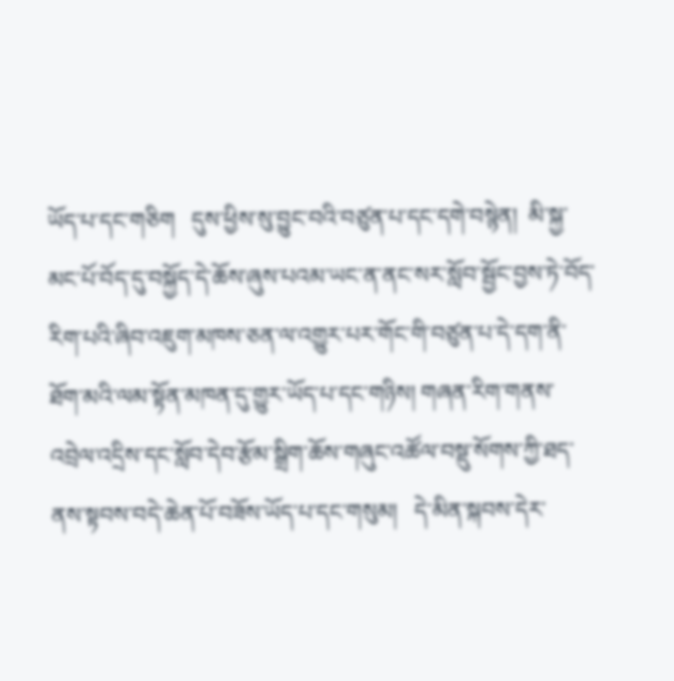ཡོད་པ་དང་གཅིག   དུས་ཕྱིས་སུ་བྱུང་བའི་བཙུན་པ་དང་དགེ་བསྙེན།  མི་སྐྱ་མང་པོ་བོད་དུ་བསྐྱོད་དེ་ཆོས་ཞུས་པའམ་ཡང་ན་ནང་སར་སློབ་སྦྱོང་བྱས་ཏེ་བོད་རིག་པའི་ཞིབ་འཇུག་མཁས་ཅན་ལ་འགྱུར་པར་གོང་གི་བཙུན་པ་དེ་དག་ནི་ཐོག་མའི་ལམ་སྟོན་མཁན་དུ་གྱུར་ཡོད་པ་དང་གཉིས། གཞན་རིག་གནས་འབྲེལ་འདྲིས་དང་སློབ་དེབ་རྩོམ་སྒྲིག་ཆོས་གཞུང་འཚོལ་བསྡུ་སོགས་ཀྱི་ཐད་ནས་སྟབས་བདེ་ཆེན་པོ་བཟོས་ཡོད་པ་དང་གསུམ།   དེ་མིན་སྐབས་དེར་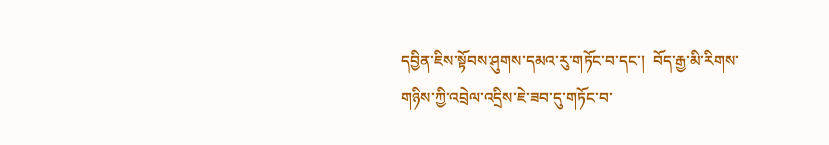དབྱིན་ཇིས་སྟོབས་ཤུགས་དམའ་རུ་གཏོང་བ་དང་།  བོད་རྒྱ་མི་རིགས་གཉིས་ཀྱི་འབྲེལ་འདྲིས་ཇེ་ཟབ་དུ་གཏོང་བ་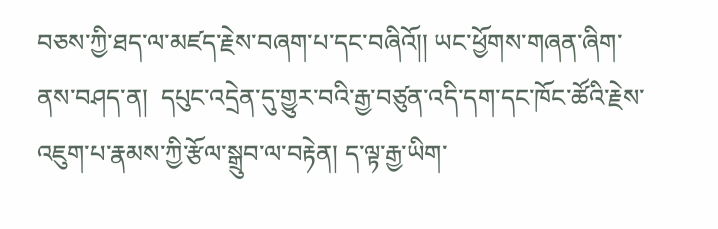བཅས་ཀྱི་ཐད་ལ་མཛད་རྗེས་བཞག་པ་དང་བཞིའོ།། ཡང་ཕྱོགས་གཞན་ཞིག་ནས་བཤད་ན།  དཔུང་འདྲེན་དུ་གྱུར་བའི་རྒྱ་བཙུན་འདི་དག་དང་ཁོང་ཚོའི་རྗེས་འཇུག་པ་རྣམས་ཀྱི་རྩོལ་སྒྲུབ་ལ་བརྟེན། ད་ལྟ་རྒྱ་ཡིག་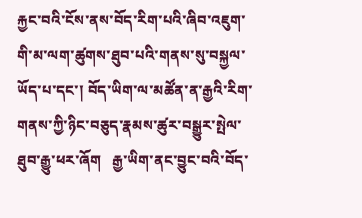རྐྱང་བའི་ངོས་ནས་བོད་རིག་པའི་ཞིབ་འཇུག་གི་མ་ལག་ཚུགས་ཐུབ་པའི་གནས་སུ་བསྐྱལ་ཡོད་པ་དང་། བོད་ཡིག་ལ་མཚོན་ན་རྒྱའི་རིག་གནས་ཀྱི་ཉིང་བཅུད་རྣམས་ཚུར་བསྒྱུར་སྤེལ་ཐུབ་རྒྱུ་ཕར་ཞོག   རྒྱ་ཡིག་ནང་བྱུང་བའི་བོད་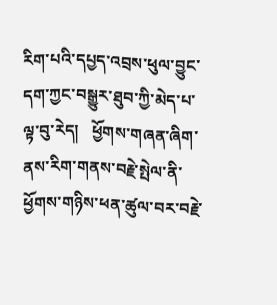རིག་པའི་དཔྱད་འབྲས་ཕུལ་བྱུང་དག་ཀྱང་བསྒྱུར་ཐུབ་ཀྱི་མེད་པ་ལྟ་བུ་རེད།   ཕྱོགས་གཞན་ཞིག་ནས་རིག་གནས་བརྗེ་སྤེལ་ནི་ཕྱོགས་གཉིས་ཕན་ཚུལ་བར་བརྗེ་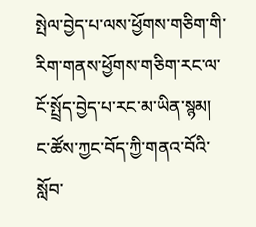སྤེལ་བྱེད་པ་ལས་ཕྱོགས་གཅིག་གི་རིག་གནས་ཕྱོགས་གཅིག་རང་ལ་ངོ་སྤྲོད་བྱེད་པ་རང་མ་ཡིན་སྙམ།  ང་ཚོས་ཀྱང་བོད་ཀྱི་གནའ་བོའི་སློབ་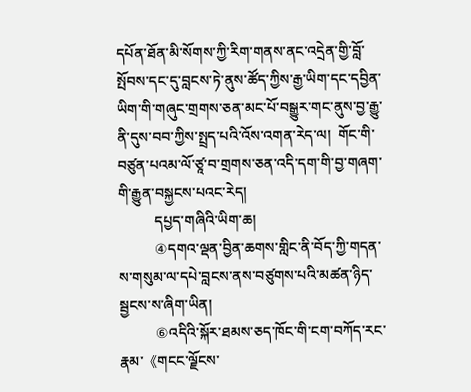དཔོན་ཐོན་མི་སོགས་ཀྱི་རིག་གནས་ནང་འདྲེན་གྱི་བློ་སྤོབས་དང་དུ་བླངས་ཏེ་ནུས་ཚོད་ཀྱིས་རྒྱ་ཡིག་དང་དབྱིན་ཡིག་གི་གཞུང་གྲགས་ཅན་མང་པོ་བསྒྱུར་གང་ནུས་བྱ་རྒྱུ་ནི་དུས་བབ་ཀྱིས་སྤྲད་པའི་འོས་འགན་རེད་ལ།  གོང་གི་བཙུན་པའམ་ལོ་ཙཱ་བ་གྲགས་ཅན་འདི་དག་གི་བྱ་གཞག་གི་རྒྱུན་བསྐྱངས་པའང་རེད།
          དཔྱད་གཞིའི་ཡིག་ཆ།
          ④དགའ་ལྡན་བྱིན་ཆགས་གླིང་ནི་བོད་ཀྱི་གདན་ས་གསུམ་ལ་དཔེ་བླངས་ནས་བཙུགས་པའི་མཚན་ཉིད་སྦྱངས་ས་ཞིག་ཡིན།
          ⑥འདིའི་སྐོར་ཐམས་ཅད་ཁོང་གི་ངག་བཀོད་རང་རྣམ་《གངང་ལྗོངས་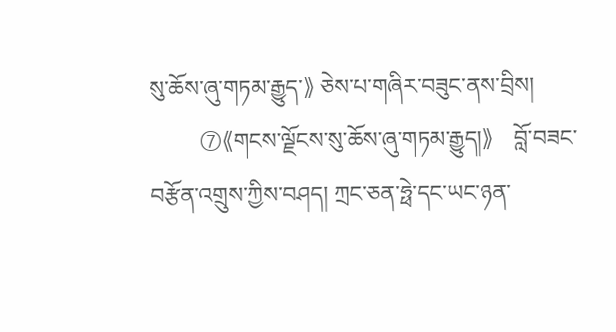སུ་ཆོས་ཞུ་གཏམ་རྒྱུད་》 ཅེས་པ་གཞིར་བཟུང་ནས་བྲིས།
          ⑦《གངས་ལྗོངས་སུ་ཆོས་ཞུ་གཏམ་རྒྱུད།》    བློ་བཟང་བརྩོན་འགྲུས་ཀྱིས་བཤད། ཀྲང་ཅན་ཧྥེ་དང་ཡང་ཉན་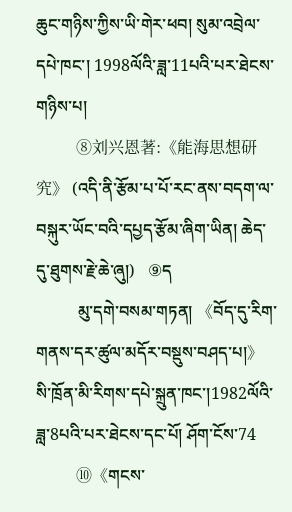ཆུང་གཉིས་ཀྱིས་ཡི་གེར་ཕབ། སུམ་འབྲེལ་དཔེ་ཁང་། 1998ལོའི་ཟླ་11པའི་པར་ཐེངས་གཉིས་པ།
          ⑧刘兴恩著:《能海思想研究》 (འདི་ནི་རྩོམ་པ་པོ་རང་ནས་བདག་ལ་བསྐུར་ཡོང་བའི་དཔྱད་རྩོམ་ཞིག་ཡིན། ཆེད་དུ་ཐུགས་རྗེ་ཆེ་ཞུ།)   ⑨ད
          མུ་དགེ་བསམ་གཏན། 《བོད་དུ་རིག་གནས་དར་ཚུལ་མདོར་བསྡུས་བཤད་པ།》  སི་ཁྲོན་མི་རིགས་དཔེ་སྐྲུན་ཁང་།1982ལོའི་ཟླ་8པའི་པར་ཐེངས་དང་པོ། ཤོག་ངོས་74
          ⑩《གངས་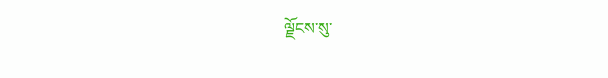ལྗོངས་སུ་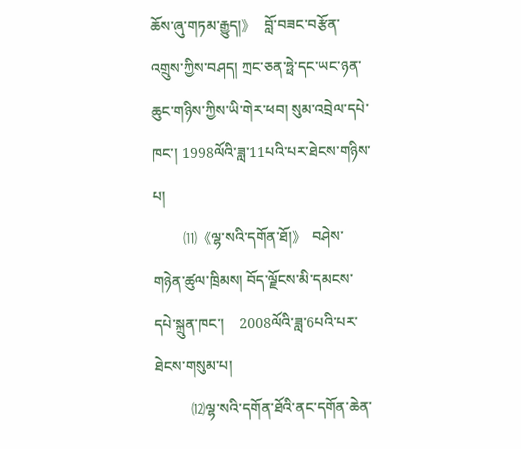ཆོས་ཞུ་གཏམ་རྒྱུད།》   བློ་བཟང་བརྩོན་འགྲུས་ཀྱིས་བཤད། ཀྲང་ཅན་ཧྥེ་དང་ཡང་ཉན་ཆུང་གཉིས་ཀྱིས་ཡི་གེར་ཕབ། སུམ་འབྲེལ་དཔེ་ཁང་། 1998ལོའི་ཟླ་11པའི་པར་ཐེངས་གཉིས་པ།
          ⑾《ལྷ་སའི་དགོན་ཐོ།》  བཤེས་གཉེན་ཚུལ་ཁྲིམས། བོད་ལྗོངས་མི་དམངས་དཔེ་སྐྲུན་ཁང་།    2008ལོའི་ཟླ་6པའི་པར་ཐེངས་གསུམ་པ།
          ⑿ལྷ་སའི་དགོན་ཐོའི་ནང་དགོན་ཆེན་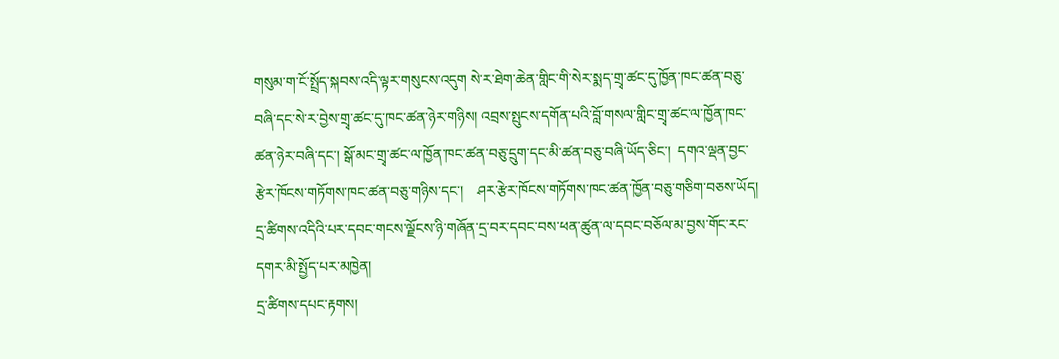གསུམ་ག་ངོ་སྤྲོད་སྐབས་འདི་ལྟར་གསུངས་འདུག སེ་ར་ཐེག་ཆེན་གླིང་གི་སེར་སྨད་གྲྭ་ཚང་དུ་ཁྱོན་ཁང་ཚན་བཅུ་བཞི་དང་སེ་ར་བྱེས་གྲྭ་ཚང་དུ་ཁང་ཚན་ཉེར་གཉིས། འབྲས་སྤུངས་དགོན་པའི་བློ་གསལ་གླིང་གྲྭ་ཚང་ལ་ཁྱོན་ཁང་ཚན་ཉེར་བཞི་དང་། སྒོ་མང་གྲྭ་ཚང་ལ་ཁྱོན་ཁང་ཚན་བཅུ་དྲུག་དང་མི་ཚན་བཅུ་བཞི་ཡོད་ཅིང་།  དགའ་ལྡན་བྱང་རྩེར་ཁོངས་གཏོགས་ཁང་ཚན་བཅུ་གཉིས་དང་།    ཤར་རྩེར་ཁོངས་གཏོགས་ཁང་ཚན་ཁྱོན་བཅུ་གཅིག་བཅས་ཡོད།
དྲ་ཚིགས་འདིའི་པར་དབང་གངས་ལྗོངས་ཉི་གཞོན་དྲ་བར་དབང་བས་ཕན་ཚུན་ལ་དབང་བཅོལ་མ་བྱས་གོང་རང་དགར་མི་སྤྱོད་པར་མཁྱེན།
དྲ་ཚིགས་དཔང་རྟགས།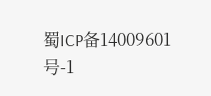蜀ICP备14009601号-1